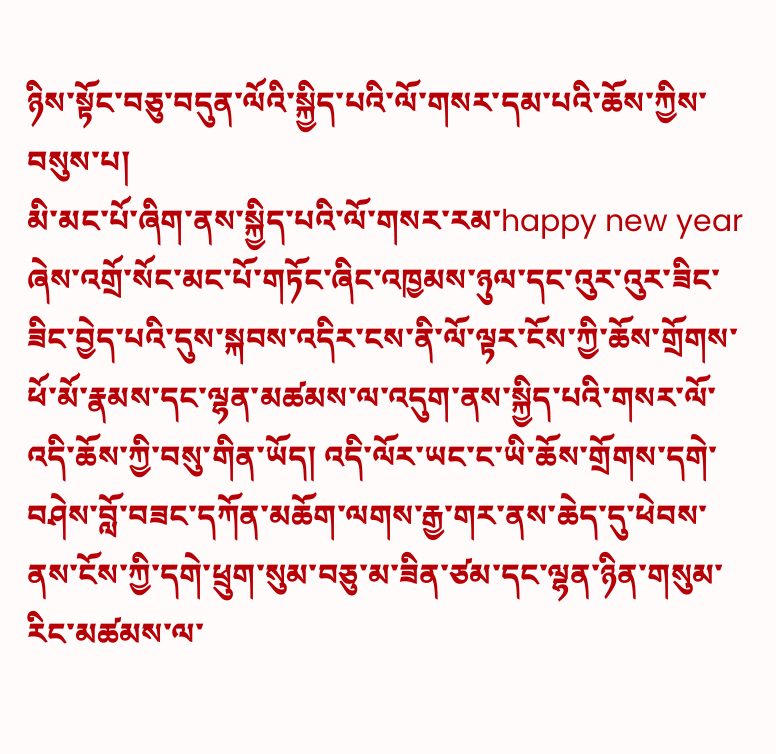ཉིས་སྟོང་བཅུ་བདུན་ལོའི་སྐྱིད་པའི་ལོ་གསར་དམ་པའི་ཆོས་ཀྱིས་བསུས་པ།
མི་མང་པོ་ཞིག་ནས་སྐྱིད་པའི་ལོ་གསར་རམ་happy new year ཞེས་འགྲོ་སོང་མང་པོ་གཏོང་ཞིང་འཁྱམས་ཉུལ་དང་འུར་འུར་ཟིང་ཟིང་བྱེད་པའི་དུས་སྐབས་འདིར་ངས་ནི་ལོ་ལྟར་ངོས་ཀྱི་ཆོས་གྲོགས་ཕོ་མོ་རྣམས་དང་ལྷན་མཚམས་ལ་འདུག་ནས་སྐྱིད་པའི་གསར་ལོ་འདི་ཆོས་ཀྱི་བསུ་གིན་ཡོད། འདི་ལོར་ཡང་ང་ཡི་ཆོས་གྲོགས་དགེ་བཤེས་བློ་བཟང་དཀོན་མཆོག་ལགས་རྒྱ་གར་ནས་ཆེད་དུ་ཕེབས་ནས་ངོས་ཀྱི་དགེ་ཕྲུག་སུམ་བཅུ་མ་ཟིན་ཙམ་དང་ལྷན་ཉིན་གསུམ་རིང་མཚམས་ལ་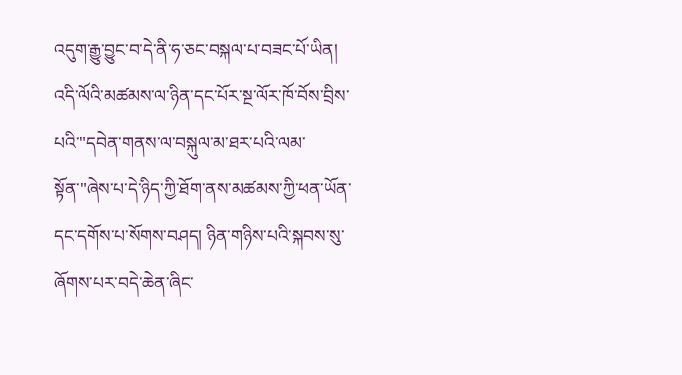འདུག་རྒྱུ་བྱུང་བ་དེ་ནི་ཧ་ཅང་བསྐལ་པ་བཟང་པོ་ཡིན། འདི་ལོའི་མཚམས་ལ་ཉིན་དང་པོར་སྔ་ལོར་ཁོ་བོས་བྲིས་པའི་"དབེན་གནས་ལ་བསྐུལ་མ་ཐར་པའི་ལམ་སྟོན་"ཞེས་པ་དེ་ཉིད་ཀྱི་ཐོག་ནས་མཚམས་ཀྱི་ཕན་ཡོན་དང་དགོས་པ་སོགས་བཤད། ཉིན་གཉིས་པའི་སྐབས་སུ་ཞོགས་པར་བདེ་ཆེན་ཞིང་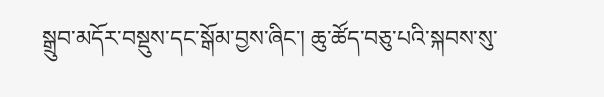སྒྲུབ་མདོར་བསྡུས་དང་སྒོམ་བྱས་ཞིང་། ཆུ་ཚོད་བཅུ་པའི་སྐབས་སུ་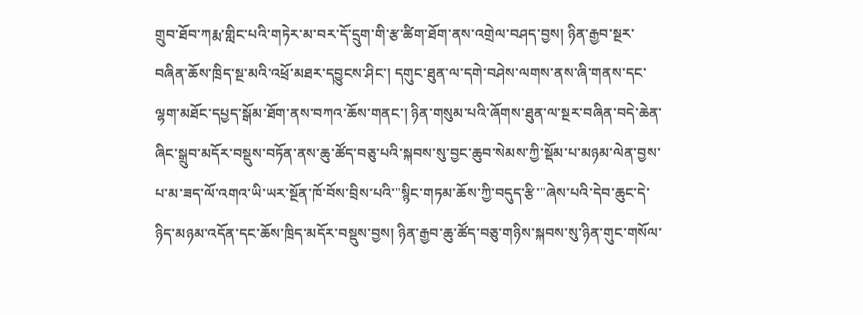གྲུབ་ཐོབ་ཀརྨ་གླིང་པའི་གཏེར་མ་བར་དོ་དྲུག་གི་རྩ་ཚིག་ཐོག་ནས་འགྲེལ་བཤད་བྱས། ཉིན་རྒྱབ་སྔར་བཞིན་ཆོས་ཁྲིད་སྔ་མའི་འཕྲོ་མཐར་དབྱུངས་ཤིང་། དགུང་ཐུན་ལ་དགེ་བཤེས་ལགས་ནས་ཞི་གནས་དང་ལྷག་མཐོང་དཔྱད་སྒོམ་ཐོག་ནས་བཀའ་ཆོས་གནང་། ཉིན་གསུམ་པའི་ཞོགས་ཐུན་ལ་སྔར་བཞིན་བདེ་ཆེན་ཞིང་སྒྲུབ་མདོར་བསྡུས་བཏོན་ནས་ཆུ་ཚོད་བཅུ་པའི་སྐབས་སུ་བྱང་ཆུབ་སེམས་ཀྱི་སྡོམ་པ་མཉམ་ལེན་བྱས་པ་མ་ཟད་ལོ་འགའ་ཡི་ཡར་སྔོན་ཁོ་བོས་བྲིས་པའི་"སྙིང་གཏམ་ཆོས་ཀྱི་བདུད་རྩི་"ཞེས་པའི་དེབ་ཆུང་དེ་ཉིད་མཉམ་འདོན་དང་ཆོས་ཁྲིད་མདོར་བསྡུས་བྱས། ཉིན་རྒྱབ་ཆུ་ཚོད་བཅུ་གཉིས་སྐབས་སུ་ཉིན་གུང་གསོལ་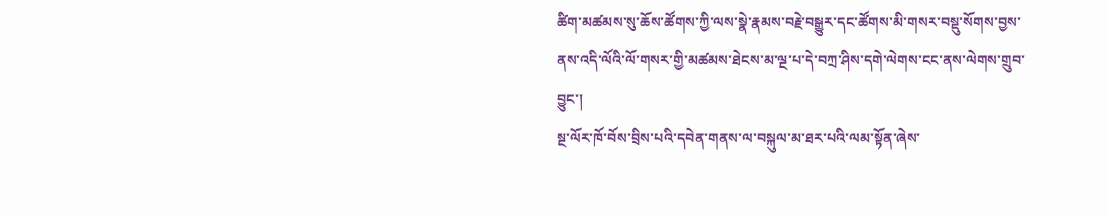ཚིག་མཚམས་སུ་ཆོས་ཚོགས་ཀྱི་ལས་སྣེ་རྣམས་བརྗེ་བསྒྱུར་དང་ཚོགས་མི་གསར་བསྡུ་སོགས་བྱས་ནས་འདི་ལོའི་ལོ་གསར་གྱི་མཚམས་ཐེངས་མ་ལྔ་པ་དེ་བཀྲ་ཤིས་དགེ་ལེགས་ངང་ནས་ལེགས་གྲུབ་བྱུང་།
སྔ་ལོར་ཁོ་བོས་བྲིས་པའི་དབེན་གནས་ལ་བསྐུལ་མ་ཐར་པའི་ལམ་སྟོན་ཞེས་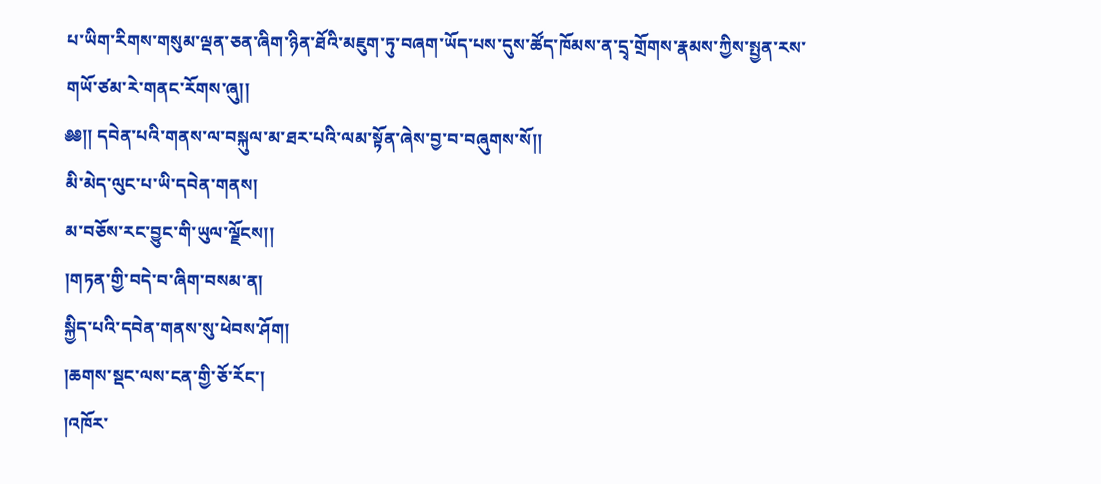པ་ཡིག་རིགས་གསུམ་ལྡན་ཅན་ཞིག་ཉིན་ཐོའི་མཇུག་ཏུ་བཞག་ཡོད་པས་དུས་ཚོད་ཁོམས་ན་དྲྭ་གྲོགས་རྣམས་ཀྱིས་སྤྱན་རས་གཡོ་ཙམ་རེ་གནང་རོགས་ཞུ།།
༅༅།། དབེན་པའི་གནས་ལ་བསྐུལ་མ་ཐར་པའི་ལམ་སྟོན་ཞེས་བྱ་བ་བཞུགས་སོ།།
མི་མེད་ལུང་པ་ཡི་དབེན་གནས།
མ་བཅོས་རང་བྱུང་གི་ཡུལ་ལྗོངས།།
།གཏན་གྱི་བདེ་བ་ཞིག་བསམ་ན།
སྐྱིད་པའི་དབེན་གནས་སུ་ཕེབས་ཤོག།
།ཆགས་སྡང་ལས་ངན་གྱི་ཅོ་རོང་།
།འཁོར་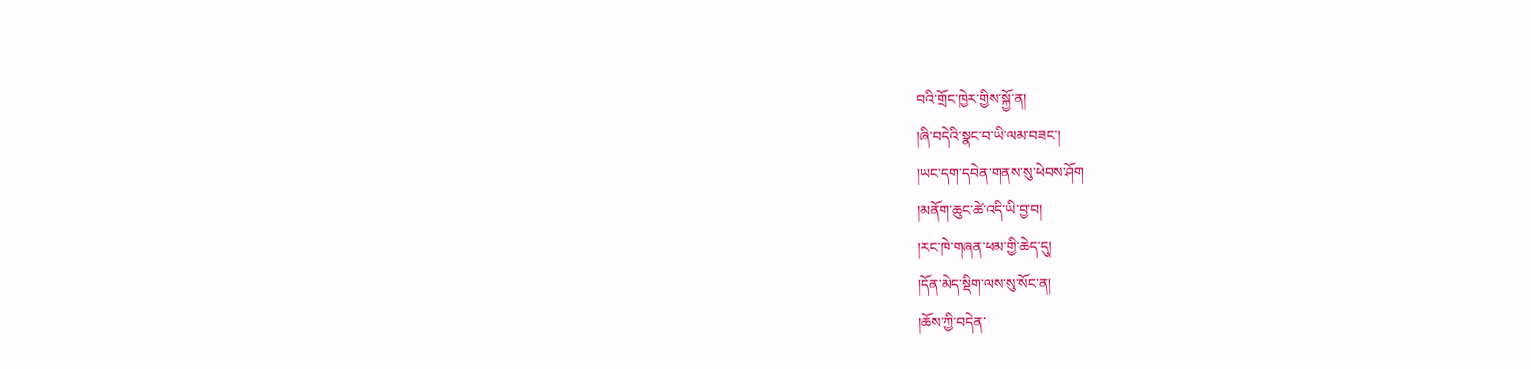བའི་གྲོང་ཁྱེར་གྱིས་སྐྱོ་ན།
།ཞི་བདེའི་སྣང་བ་ཡི་ལམ་བཟང་།
།ཡང་དག་དབེན་གནས་སུ་ཕེབས་ཤོག
།མནོག་ཆུང་ཚེ་འདི་ཡི་བྱ་བ།
།རང་ཁེ་གཞན་ཕམ་གྱི་ཆེད་དུ།
།དོན་མེད་སྡིག་ལས་སུ་སོང་ན།
།ཆོས་ཀྱི་བདེན་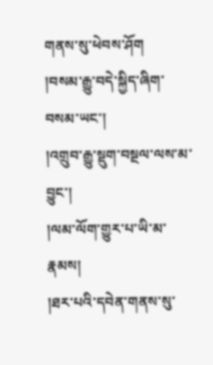གནས་སུ་ཕེབས་ཤོག
།བསམ་རྒྱུ་བདེ་སྐྱིད་ཞིག་བསམ་ཡང་།
།འགྲུབ་རྒྱུ་སྡུག་བསྔལ་ལས་མ་བྱུང་།
།ལམ་ལོག་གྱུར་པ་ཡི་མ་རྣམས།
།ཐར་པའི་དབེན་གནས་སུ་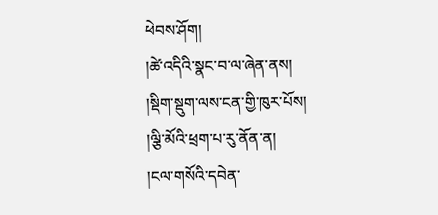ཕེབས་ཤོག།
།ཚེ་འདིའི་སྣང་བ་ལ་ཞེན་ནས།
།སྡིག་སྡུག་ལས་ངན་གྱི་ཁུར་པོས།
།ལྕི་མོའི་ཕྲག་པ་རུ་ནོན་ན།
།ངལ་གསོའི་དབེན་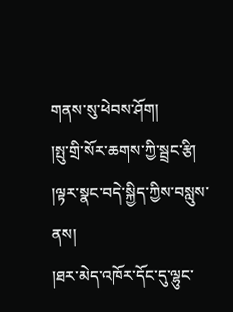གནས་སུ་ཕེབས་ཤོག།
།སྤུ་གྲི་སོར་ཆགས་ཀྱི་སྦྲང་རྩི།
།ལྟར་སྣང་བདེ་སྐྱིད་ཀྱིས་བསླུས་ནས།
།ཐར་མེད་འཁོར་དོང་དུ་ལྷུང་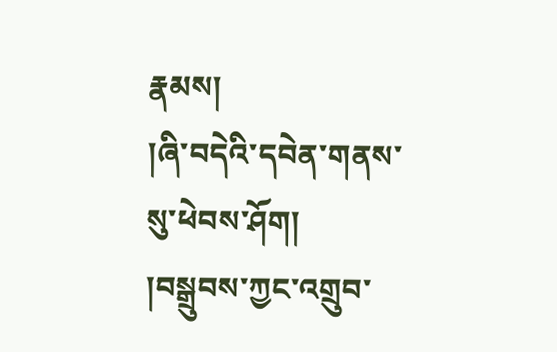རྣམས།
།ཞི་བདེའི་དབེན་གནས་སུ་ཕེབས་ཤོག།
།བསྒྲུབས་ཀྱང་འགྲུབ་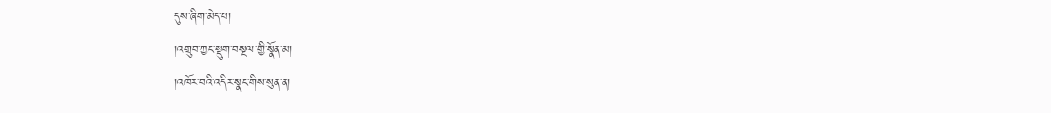དུས་ཞིག་མེད་པ།
།འགྲུབ་ཀྱང་སྡུག་བསྔལ་གྱི་སྣོན་མ།
།འཁོར་བའི་འདིར་སྣང་གིས་སུན་ན།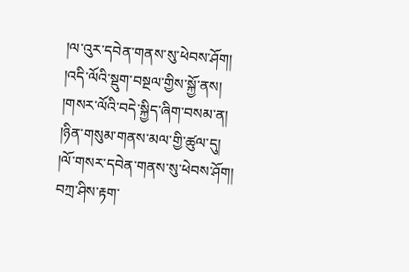།ལ་འུར་དབེན་གནས་སུ་ཕེབས་ཤོག།
།འདི་ལོའི་སྡུག་བསྔལ་གྱིས་སྐྱོ་ནས།
།གསར་ལོའི་བདེ་སྐྱིད་ཞིག་བསམ་ན།
།ཉིན་གསུམ་གནས་མལ་གྱི་ཚུལ་དུ།
།ལོ་གསར་དབེན་གནས་སུ་ཕེབས་ཤོག།
བཀྲ་ཤིས་རྟག་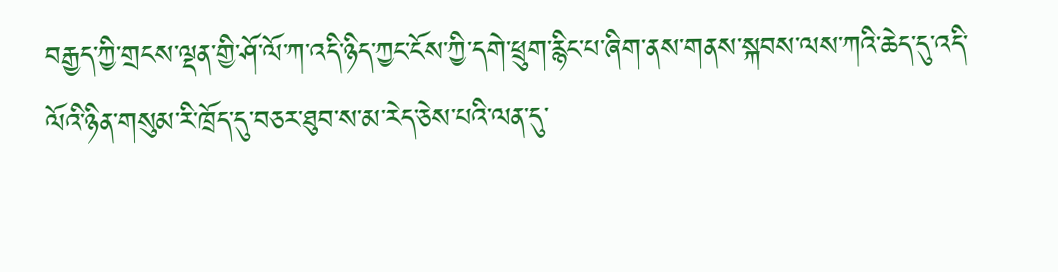བརྒྱད་ཀྱི་གྲངས་ལྡན་གྱི་ཤོ་ལོ་ཀ་འདི་ཉིད་ཀྱང་ངོས་ཀྱི་དགེ་ཕྲུག་རྙིང་པ་ཞིག་ནས་གནས་སྐབས་ལས་ཀའི་ཆེད་དུ་འདི་ལོའི་ཉིན་གསུམ་རི་ཁྲོད་དུ་བཅར་ཐུབ་ས་མ་རེད་ཅེས་པའི་ལན་དུ་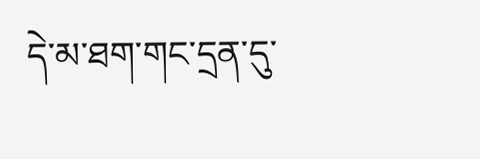དེ་མ་ཐག་གང་དྲན་དུ་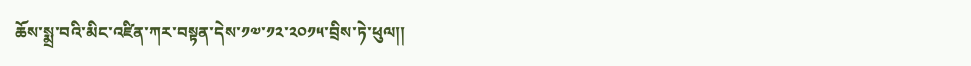ཆོས་སྨྲ་བའི་མིང་འཛིན་ཀར་བསྟན་དེས་༡༧་༡༢་༢༠༡༥་བྲིས་ཏེ་ཕུལ།།